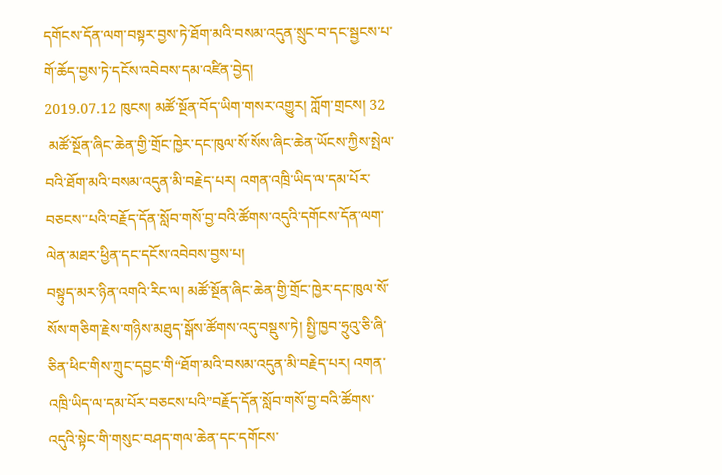དགོངས་དོན་ལག་བསྟར་བྱས་ཏེ་ཐོག་མའི་བསམ་འདུན་སྲུང་བ་དང་སྦྱངས་པ་གོ་ཆོད་བྱས་ཏེ་དངོས་འབེབས་དམ་འཛིན་བྱེད།
2019.07.12 ཁུངས། མཚོ་སྔོན་བོད་ཡིག་གསར་འགྱུར། ཀློག་གྲངས། 32
 མཚོ་སྔོན་ཞིང་ཆེན་གྱི་གྲོང་ཁྱེར་དང་ཁུལ་སོ་སོས་ཞིང་ཆེན་ཡོངས་ཀྱིས་སྤེལ་བའི་ཐོག་མའི་བསམ་འདུན་མི་བརྗེད་པར། འགན་འཁྲི་ཡིད་ལ་དམ་པོར་བཅངས་་པའི་བརྗོད་དོན་སློབ་གསོ་བྱ་བའི་ཚོགས་འདུའི་དགོངས་དོན་ལག་ལེན་མཐར་ཕྱིན་དང་དངོས་འབེབས་བྱས་པ།
བསྟུད་མར་ཉིན་འགའི་རིང་ལ། མཚོ་སྔོན་ཞིང་ཆེན་གྱི་གྲོང་ཁྱེར་དང་ཁུལ་སོ་སོས་གཅིག་རྗེས་གཉིས་མཐུད་སྒོས་ཚོགས་འདུ་བསྡུས་ཏེ། སྤྱི་ཁྱབ་ཧྲུའུ་ཅི་ཞི་ཅིན་ཕིང་གིས་ཀྲུང་དབྱང་གི“ཐོག་མའི་བསམ་འདུན་མི་བརྗེད་པར། འགན་འཁྲི་ཡིད་ལ་དམ་པོར་བཅངས་པའི”བརྗོད་དོན་སློབ་གསོ་བྱ་བའི་ཚོགས་འདུའི་སྟེང་གི་གསུང་བཤད་གལ་ཆེན་དང་དགོངས་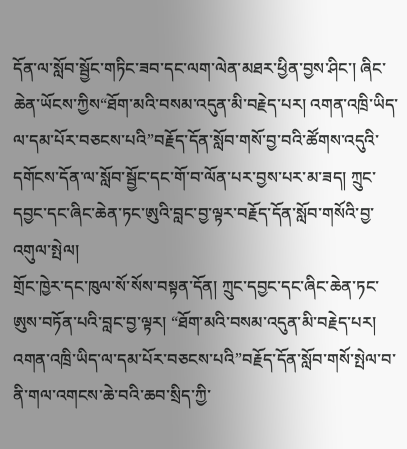དོན་ལ་སློབ་སྦྱོང་གཏིང་ཟབ་དང་ལག་ལེན་མཐར་ཕྱིན་བྱས་ཤིང་། ཞིང་ཆེན་ཡོངས་ཀྱིས“ཐོག་མའི་བསམ་འདུན་མི་བརྗེད་པར། འགན་འཁྲི་ཡིད་ལ་དམ་པོར་བཅངས་པའི”བརྗོད་དོན་སློབ་གསོ་བྱ་བའི་ཚོགས་འདུའི་དགོངས་དོན་ལ་སློབ་སྦྱོང་དང་གོ་བ་ལོན་པར་བྱས་པར་མ་ཟད། ཀྲུང་དབྱང་དང་ཞིང་ཆེན་ཏང་ཨུའི་བླང་བྱ་ལྟར་བརྗོད་དོན་སློབ་གསོའི་བྱ་འགུལ་སྤེལ།
གྲོང་ཁྱེར་དང་ཁུལ་སོ་སོས་བསྟན་དོན། ཀྲུང་དབྱང་དང་ཞིང་ཆེན་ཏང་ཨུས་བཏོན་པའི་བླང་བྱ་ལྟར། “ཐོག་མའི་བསམ་འདུན་མི་བརྗེད་པར། འགན་འཁྲི་ཡིད་ལ་དམ་པོར་བཅངས་པའི”བརྗོད་དོན་སློབ་གསོ་སྤེལ་བ་ནི་གལ་འགངས་ཆེ་བའི་ཆབ་སྲིད་ཀྱི་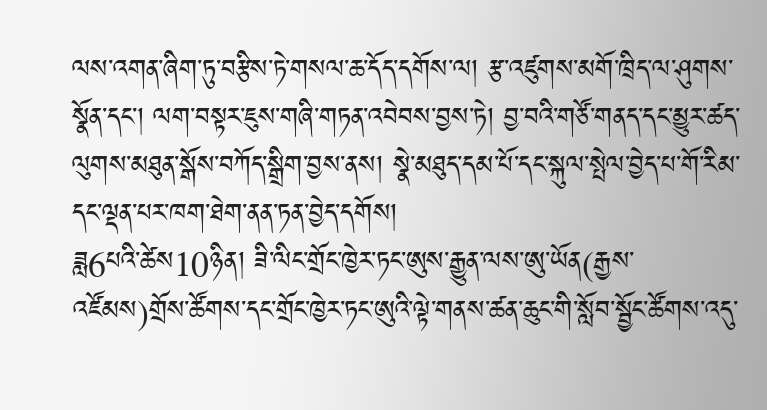ལས་འགན་ཞིག་ཏུ་བརྩིས་ཏེ་གསལ་ཆ་དོད་དགོས་ལ། རྩ་འཛུགས་མགོ་ཁྲིད་ལ་ཤུགས་སྣོན་དང་། ལག་བསྟར་ཇུས་གཞི་གཏན་འབེབས་བྱས་ཏེ། བྱ་བའི་གཙོ་གནད་དང་མྱུར་ཚད་ལུགས་མཐུན་སྒོས་བཀོད་སྒྲིག་བྱས་ནས། སྣེ་མཐུད་དམ་པོ་དང་སྐུལ་སྤེལ་བྱེད་པ་གོ་རིམ་དང་ལྡན་པར་ཁག་ཐེག་ནན་ཏན་བྱེད་དགོས།
ཟླ6པའི་ཚེས10ཉིན། ཟི་ལིང་གྲོང་ཁྱེར་ཏང་ཨུས་རྒྱུན་ལས་ཨུ་ཡོན(རྒྱས་འཛོམས)གྲོས་ཚོགས་དང་གྲོང་ཁྱེར་ཏང་ཨུའི་ལྟེ་གནས་ཚན་ཆུང་གི་སློབ་སྦྱོང་ཚོགས་འདུ་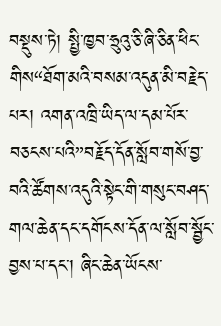བསྡུས་ཏེ། སྤྱི་ཁྱབ་ཧྲུའུ་ཅི་ཞི་ཅིན་ཕིང་གིས“ཐོག་མའི་བསམ་འདུན་མི་བརྗེད་པར། འགན་འཁྲི་ཡིད་ལ་དམ་པོར་བཅངས་པའི”བརྗོད་དོན་སློབ་གསོ་བྱ་བའི་ཚོགས་འདུའི་སྟེང་གི་གསུང་བཤད་གལ་ཆེན་དང་དགོངས་དོན་ལ་སློབ་སྦྱོང་བྱས་པ་དང་། ཞིང་ཆེན་ཡོངས་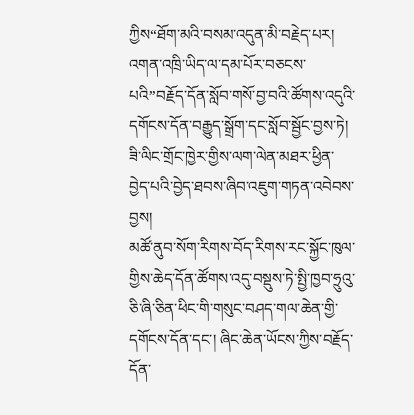ཀྱིས“ཐོག་མའི་བསམ་འདུན་མི་བརྗེད་པར། འགན་འཁྲི་ཡིད་ལ་དམ་པོར་བཅངས་པའི”བརྗོད་དོན་སློབ་གསོ་བྱ་བའི་ཚོགས་འདུའི་དགོངས་དོན་བརྒྱུད་སྒྲོག་དང་སློབ་སྦྱོང་བྱས་ཏེ། ཟི་ལིང་གྲོང་ཁྱེར་གྱིས་ལག་ལེན་མཐར་ཕྱིན་བྱེད་པའི་བྱེད་ཐབས་ཞིབ་འཇུག་གཏན་འབེབས་བྱས།
མཚོ་ནུབ་སོག་རིགས་བོད་རིགས་རང་སྐྱོང་ཁུལ་གྱིས་ཆེད་དོན་ཚོགས་འདུ་བསྡུས་ཏེ་སྤྱི་ཁྱབ་ཧྲུའུ་ཅི་ཞི་ཅིན་ཕིང་གི་གསུང་བཤད་གལ་ཆེན་གྱི་དགོངས་དོན་དང་། ཞིང་ཆེན་ཡོངས་ཀྱིས་བརྗོད་དོན་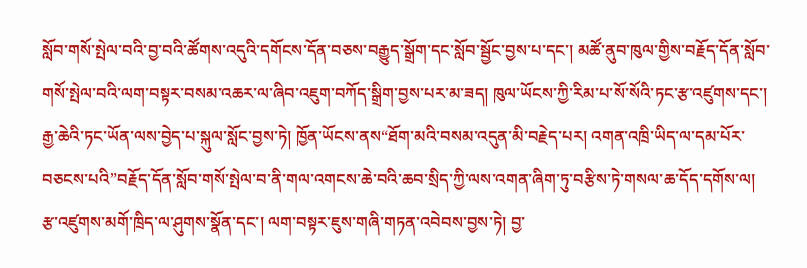སློབ་གསོ་སྤེལ་བའི་བྱ་བའི་ཚོགས་འདུའི་དགོངས་དོན་བཅས་བརྒྱུད་སྒྲོག་དང་སློབ་སྦྱོང་བྱས་པ་དང་། མཚོ་ནུབ་ཁུལ་གྱིས་བརྗོད་དོན་སློབ་གསོ་སྤེལ་བའི་ལག་བསྟར་བསམ་འཆར་ལ་ཞིབ་འཇུག་བཀོད་སྒྲིག་བྱས་པར་མ་ཟད། ཁུལ་ཡོངས་ཀྱི་རིམ་པ་སོ་སོའི་ཏང་རྩ་འཛུགས་དང་། རྒྱ་ཆེའི་ཏང་ཡོན་ལས་བྱེད་པ་སྐུལ་སློང་བྱས་ཏེ། ཁྱོན་ཡོངས་ནས“ཐོག་མའི་བསམ་འདུན་མི་བརྗེད་པར། འགན་འཁྲི་ཡིད་ལ་དམ་པོར་བཅངས་པའི”བརྗོད་དོན་སློབ་གསོ་སྤེལ་བ་ནི་གལ་འགངས་ཆེ་བའི་ཆབ་སྲིད་ཀྱི་ལས་འགན་ཞིག་ཏུ་བརྩིས་ཏེ་གསལ་ཆ་དོད་དགོས་ལ། རྩ་འཛུགས་མགོ་ཁྲིད་ལ་ཤུགས་སྣོན་དང་། ལག་བསྟར་ཇུས་གཞི་གཏན་འབེབས་བྱས་ཏེ། བྱ་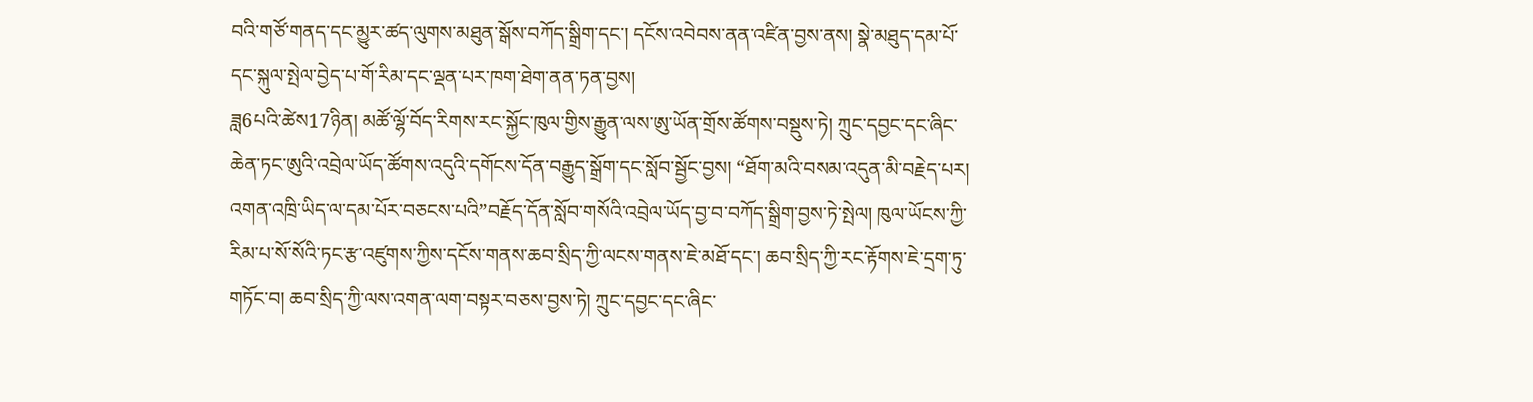བའི་གཙོ་གནད་དང་མྱུར་ཚད་ལུགས་མཐུན་སྒོས་བཀོད་སྒྲིག་དང་། དངོས་འབེབས་ནན་འཛིན་བྱས་ནས། སྣེ་མཐུད་དམ་པོ་དང་སྐུལ་སྤེལ་བྱེད་པ་གོ་རིམ་དང་ལྡན་པར་ཁག་ཐེག་ནན་ཏན་བྱས།
ཟླ6པའི་ཚེས17ཉིན། མཚོ་ལྷོ་བོད་རིགས་རང་སྐྱོང་ཁུལ་གྱིས་རྒྱུན་ལས་ཨུ་ཡོན་གྲོས་ཚོགས་བསྡུས་ཏེ། ཀྲུང་དབྱང་དང་ཞིང་ཆེན་ཏང་ཨུའི་འབྲེལ་ཡོད་ཚོགས་འདུའི་དགོངས་དོན་བརྒྱུད་སྒྲོག་དང་སློབ་སྦྱོང་བྱས། “ཐོག་མའི་བསམ་འདུན་མི་བརྗེད་པར། འགན་འཁྲི་ཡིད་ལ་དམ་པོར་བཅངས་པའི”བརྗོད་དོན་སློབ་གསོའི་འབྲེལ་ཡོད་བྱ་བ་བཀོད་སྒྲིག་བྱས་ཏེ་སྤེལ། ཁུལ་ཡོངས་ཀྱི་རིམ་པ་སོ་སོའི་ཏང་རྩ་འཛུགས་ཀྱིས་དངོས་གནས་ཆབ་སྲིད་ཀྱི་ལངས་གནས་ཇེ་མཐོ་དང་། ཆབ་སྲིད་ཀྱི་རང་རྟོགས་ཇེ་དྲག་ཏུ་གཏོང་བ། ཆབ་སྲིད་ཀྱི་ལས་འགན་ལག་བསྟར་བཅས་བྱས་ཏེ། ཀྲུང་དབྱང་དང་ཞིང་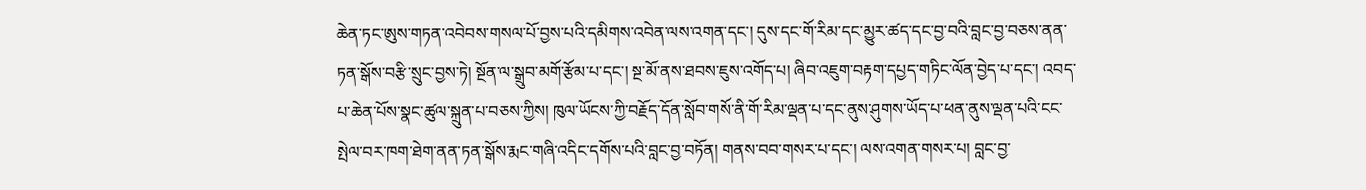ཆེན་ཏང་ཨུས་གཏན་འབེབས་གསལ་པོ་བྱས་པའི་དམིགས་འབེན་ལས་འགན་དང་། དུས་དང་གོ་རིམ་དང་མྱུར་ཚད་དང་བྱ་བའི་བླང་བྱ་བཅས་ནན་ཏན་སྒོས་བརྩི་སྲུང་བྱས་ཏེ། སྔོན་ལ་སྒྲུབ་མགོ་རྩོམ་པ་དང་། སྔ་མོ་ནས་ཐབས་ཇུས་འགོད་པ། ཞིབ་འཇུག་བརྟག་དཔྱད་གཏིང་ལོན་བྱེད་པ་དང་། འབད་པ་ཆེན་པོས་སྣང་ཚུལ་སྐྲུན་པ་བཅས་ཀྱིས། ཁུལ་ཡོངས་ཀྱི་བརྗོད་དོན་སློབ་གསོ་ནི་གོ་རིམ་ལྡན་པ་དང་ནུས་ཤུགས་ཡོད་པ་ཕན་ནུས་ལྡན་པའི་ངང་སྤེལ་བར་ཁག་ཐེག་ནན་ཏན་སྒོས་རྨང་གཞི་འདིང་དགོས་པའི་བླང་བྱ་བཏོན། གནས་བབ་གསར་པ་དང་། ལས་འགན་གསར་པ། བླང་བྱ་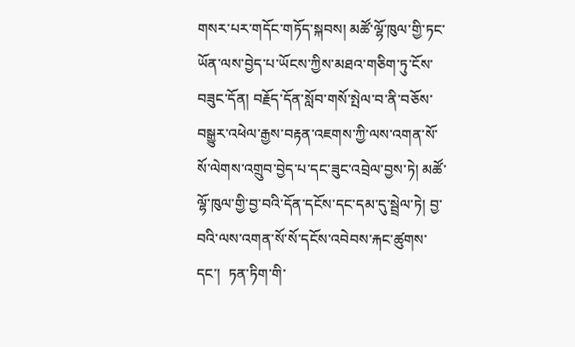གསར་པར་གདོང་གཏོད་སྐབས། མཚོ་ལྷོ་ཁུལ་གྱི་ཏང་ཡོན་ལས་བྱེད་པ་ཡོངས་ཀྱིས་མཐའ་གཅིག་ཏུ་ངོས་བཟུང་དོན། བརྗོད་དོན་སློབ་གསོ་སྤེལ་བ་ནི་བཅོས་བསྒྱུར་འཕེལ་རྒྱས་བརྟན་འཇགས་ཀྱི་ལས་འགན་སོ་སོ་ལེགས་འགྲུབ་བྱེད་པ་དང་ཟུང་འབྲེལ་བྱས་ཏེ། མཚོ་ལྷོ་ཁུལ་གྱི་བྱ་བའི་དོན་དངོས་དང་དམ་དུ་སྦྲེལ་ཏེ། བྱ་བའི་ལས་འགན་སོ་སོ་དངོས་འབེབས་རྐང་ཚུགས་དང་།  ཏན་ཏིག་གི་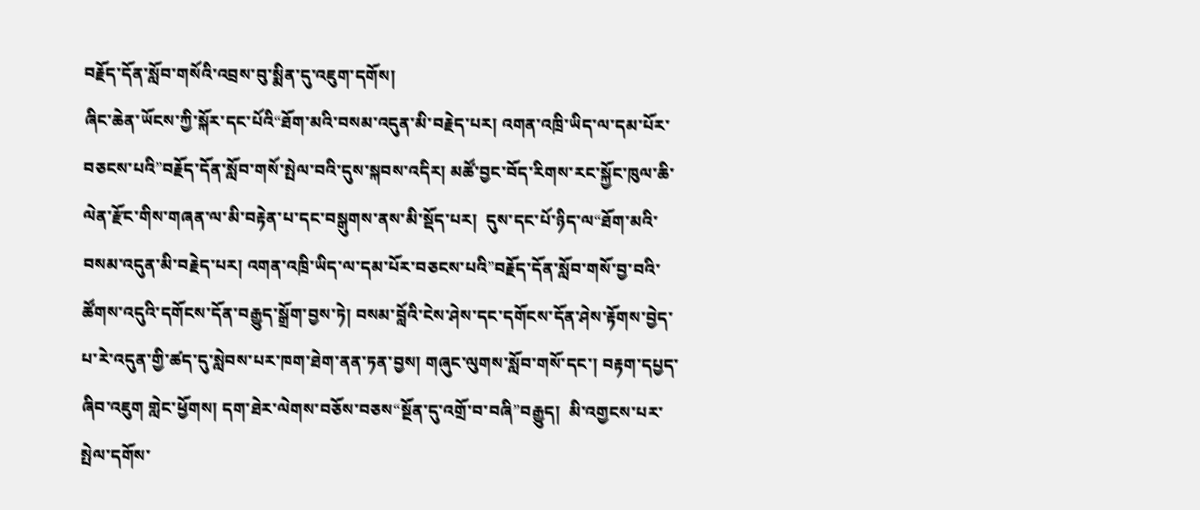བརྗོད་དོན་སློབ་གསོའི་འབྲས་བུ་སྨིན་དུ་འཇུག་དགོས།
ཞིང་ཆེན་ཡོངས་ཀྱི་སྐོར་དང་པོའི“ཐོག་མའི་བསམ་འདུན་མི་བརྗེད་པར། འགན་འཁྲི་ཡིད་ལ་དམ་པོར་བཅངས་པའི”བརྗོད་དོན་སློབ་གསོ་སྤེལ་བའི་དུས་སྐབས་འདིར། མཚོ་བྱང་བོད་རིགས་རང་སྐྱོང་ཁུལ་ཆི་ལེན་རྫོང་གིས་གཞན་ལ་མི་བརྟེན་པ་དང་བསྒུགས་ནས་མི་སྡོད་པར།  དུས་དང་པོ་ཉིད་ལ“ཐོག་མའི་བསམ་འདུན་མི་བརྗེད་པར། འགན་འཁྲི་ཡིད་ལ་དམ་པོར་བཅངས་པའི”བརྗོད་དོན་སློབ་གསོ་བྱ་བའི་ཚོགས་འདུའི་དགོངས་དོན་བརྒྱུད་སྒྲོག་བྱས་ཏེ། བསམ་བློའི་ངེས་ཤེས་དང་དགོངས་དོན་ཤེས་རྟོགས་བྱེད་པ་རེ་འདུན་གྱི་ཚད་དུ་སླེབས་པར་ཁག་ཐེག་ནན་ཏན་བྱས། གཞུང་ལུགས་སློབ་གསོ་དང་། བརྟག་དཔྱད་ཞིབ་འཇུག གླེང་ཕྱོགས། དག་ཐེར་ལེགས་བཅོས་བཅས“སྔོན་དུ་འགྲོ་བ་བཞི”བརྒྱུད།  མི་འགྱངས་པར་སྤེལ་དགོས་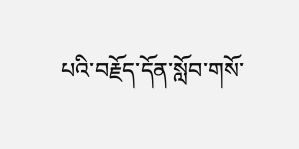པའི་བརྗོད་དོན་སློབ་གསོ་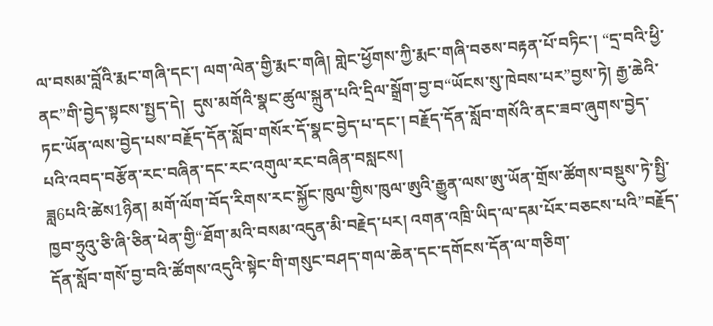ལ་བསམ་བློའི་རྨང་གཞི་དང་། ལག་ལེན་གྱི་རྨང་གཞི། གླེང་ཕྱོགས་ཀྱི་རྨང་གཞི་བཅས་བརྟན་པོ་བཏིང་། “དྲ་བའི་ཕྱི་ནང”གི་བྱེད་སྟངས་སྤྱད་དེ།  དུས་མགོའི་སྣང་ཚུལ་སྐྲུན་པའི་དྲིལ་སྒྲོག་བྱ་བ“ཡོངས་སུ་ཁེབས་པར”བྱས་ཏེ། རྒྱ་ཆེའི་ཏང་ཡོན་ལས་བྱེད་པས་བརྗོད་དོན་སློབ་གསོར་དོ་སྣང་བྱེད་པ་དང་། བརྗོད་དོན་སློབ་གསོའི་ནང་ཟབ་ཞུགས་བྱེད་པའི་འབད་བརྩོན་རང་བཞིན་དང་རང་འགུལ་རང་བཞིན་བསླངས།
ཟླ6པའི་ཚེས1ཉིན། མགོ་ལོག་བོད་རིགས་རང་སྐྱོང་ཁུལ་གྱིས་ཁུལ་ཨུའི་རྒྱུན་ལས་ཨུ་ཡོན་གྲོས་ཚོགས་བསྡུས་ཏེ་སྤྱི་ཁྱབ་ཧྲུའུ་ཅི་ཞི་ཅིན་ཕེན་གྱི“ཐོག་མའི་བསམ་འདུན་མི་བརྗེད་པར། འགན་འཁྲི་ཡིད་ལ་དམ་པོར་བཅངས་པའི”བརྗོད་དོན་སློབ་གསོ་བྱ་བའི་ཚོགས་འདུའི་སྟེང་གི་གསུང་བཤད་གལ་ཆེན་དང་དགོངས་དོན་ལ་གཅིག་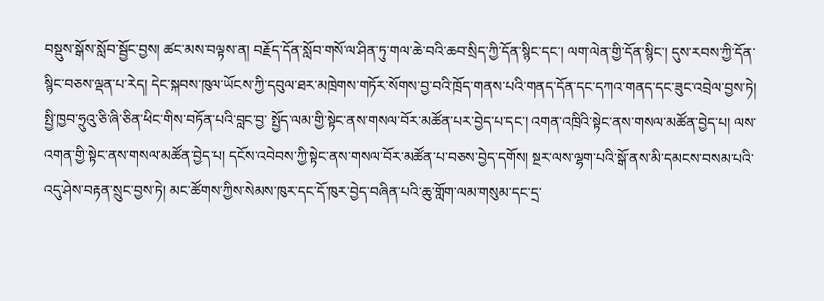བསྡུས་སྒོས་སློབ་སྦྱོང་བྱས། ཚང་མས་བལྟས་ན། བརྗོད་དོན་སློབ་གསོ་ལ་ཤིན་ཏུ་གལ་ཆེ་བའི་ཆབ་སྲིད་ཀྱི་དོན་སྙིང་དང་། ལག་ལེན་གྱི་དོན་སྙིང་། དུས་རབས་ཀྱི་དོན་སྙིང་བཅས་ལྡན་པ་རེད། དེང་སྐབས་ཁུལ་ཡོངས་ཀྱི་དབུལ་ཐར་མཁྲེགས་གཏོར་སོགས་བྱ་བའི་ཁྲོད་གནས་པའི་གནད་དོན་དང་དཀའ་གནད་དང་ཟུང་འབྲེལ་བྱས་ཏེ། སྤྱི་ཁྱབ་ཧྲུའུ་ཅི་ཞི་ཅིན་ཕིང་གིས་བཏོན་པའི་བླང་བྱ་ སྤྱོད་ལམ་གྱི་སྟེང་ནས་གསལ་བོར་མཚོན་པར་བྱེད་པ་དང་། འགན་འཁྲིའི་སྟེང་ནས་གསལ་མཚོན་བྱེད་པ། ལས་འགན་གྱི་སྟེང་ནས་གསལ་མཚོན་བྱེད་པ། དངོས་འབེབས་ཀྱི་སྟེང་ནས་གསལ་བོར་མཚོན་པ་བཅས་བྱེད་དགོས། སྔར་ལས་ལྷག་པའི་སྒོ་ནས་མི་དམངས་བསམ་པའི་འདུ་ཤེས་བརྟན་སྲུང་བྱས་ཏེ། མང་ཚོགས་ཀྱིས་སེམས་ཁུར་དང་དོ་ཁུར་བྱེད་བཞིན་པའི་ཆུ་གློག་ལམ་གསུམ་དང་དྲ་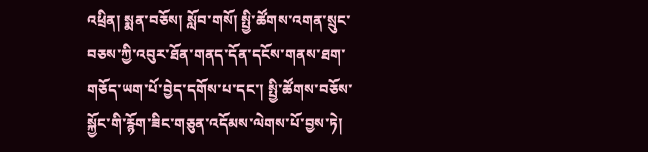འཕྲིན། སྨན་བཅོས། སློབ་གསོ། སྤྱི་ཚོགས་འགན་སྲུང་བཅས་ཀྱི་འབུར་ཐོན་གནད་དོན་དངོས་གནས་ཐག་གཅོད་ཡག་པོ་བྱེད་དགོས་པ་དང་། སྤྱི་ཚོགས་བཅོས་སྐྱོང་གི་རྙོག་ཟིང་གཅུན་འདོམས་ལེགས་པོ་བྱས་ཏེ།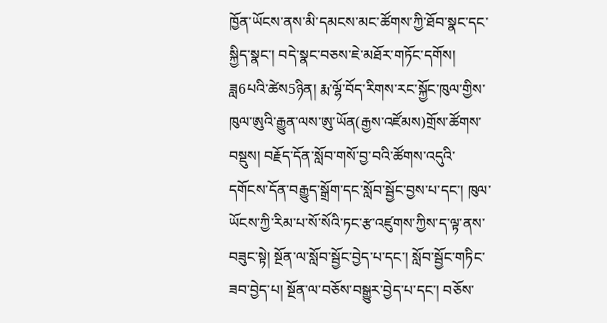ཁྱོན་ཡོངས་ནས་མི་དམངས་མང་ཚོགས་ཀྱི་ཐོབ་སྣང་དང་སྐྱིད་སྣང་། བདེ་སྣང་བཅས་ཇེ་མཐོར་གཏོང་དགོས།
ཟླ6པའི་ཚེས5ཉིན། རྨ་ལྷོ་བོད་རིགས་རང་སྐྱོང་ཁུལ་གྱིས་ཁུལ་ཨུའི་རྒྱུན་ལས་ཨུ་ཡོན(རྒྱས་འཛོམས)གྲོས་ཚོགས་བསྡུས། བརྗོད་དོན་སློབ་གསོ་བྱ་བའི་ཚོགས་འདུའི་དགོངས་དོན་བརྒྱུད་སྒྲོག་དང་སློབ་སྦྱོང་བྱས་པ་དང་། ཁུལ་ཡོངས་ཀྱི་རིམ་པ་སོ་སོའི་ཏང་རྩ་འཛུགས་ཀྱིས་ད་ལྟ་ནས་བཟུང་སྟེ། སྔོན་ལ་སློབ་སྦྱོང་བྱེད་པ་དང་། སློབ་སྦྱོང་གཏིང་ཟབ་བྱེད་པ། སྔོན་ལ་བཅོས་བསྒྱུར་བྱེད་པ་དང་། བཅོས་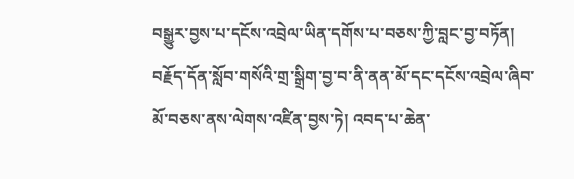བསྒྱུར་བྱས་པ་དངོས་འབྲེལ་ཡིན་དགོས་པ་བཅས་ཀྱི་བླང་བྱ་བཏོན། བརྗོད་དོན་སློབ་གསོའི་གྲ་སྒྲིག་བྱ་བ་ནི་ནན་མོ་དང་དངོས་འབྲེལ་ཞིབ་མོ་བཅས་ནས་ལེགས་འཛིན་བྱས་ཏེ། འབད་པ་ཆེན་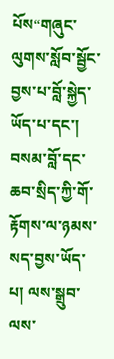པོས“གཞུང་ལུགས་སློབ་སྦྱོང་བྱས་པ་བློ་སྐྱེད་ཡོད་པ་དང་། བསམ་བློ་དང་ཆབ་སྲིད་ཀྱི་གོ་རྟོགས་ལ་ཉམས་སད་བྱས་ཡོད་པ། ལས་སྒྲུབ་ལས་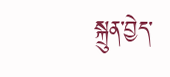སྐྲུན་བྱེད་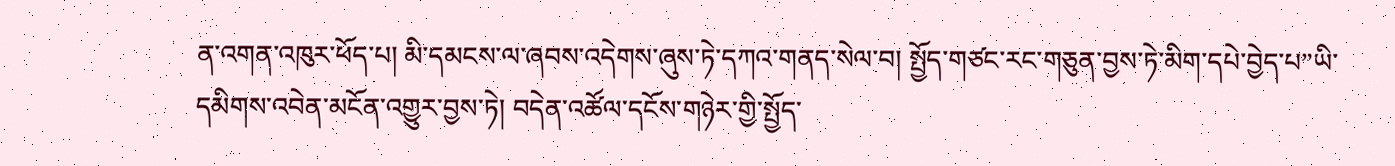ན་འགན་འཁུར་ཕོད་པ། མི་དམངས་ལ་ཞབས་འདེགས་ཞུས་ཏེ་དཀའ་གནད་སེལ་བ། སྤྱོད་གཙང་རང་གཅུན་བྱས་ཏེ་མིག་དཔེ་བྱེད་པ”ཡི་དམིགས་འབེན་མངོན་འགྱུར་བྱས་ཏེ། བདེན་འཚོལ་དངོས་གཉེར་གྱི་སྤྱོད་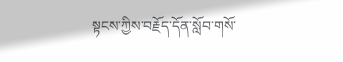སྟངས་ཀྱིས་བརྗོད་དོན་སློབ་གསོ་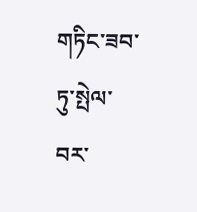གཏིང་ཟབ་ཏུ་སྤེལ་བར་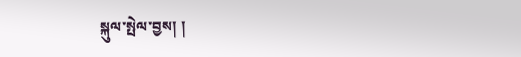སྐུལ་སྤེལ་བྱས། །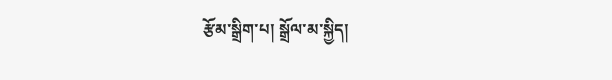རྩོམ་སྒྲིག་པ། སྒྲོལ་མ་སྐྱིད།